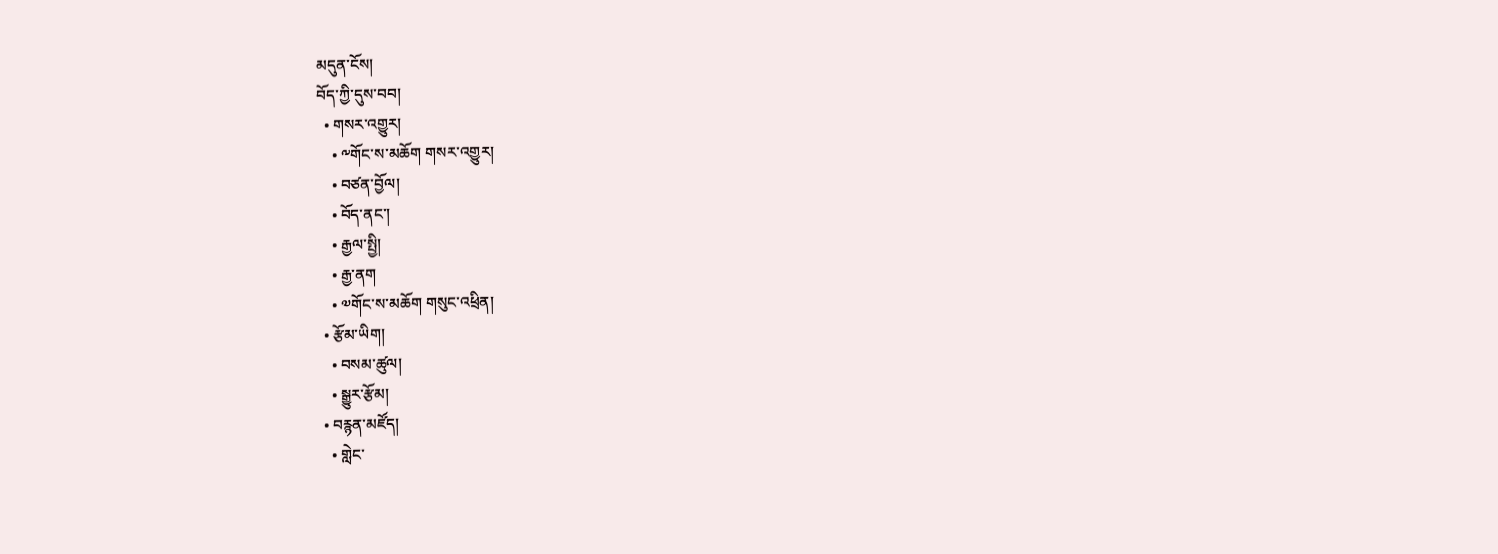མདུན་ངོས།
བོད་ཀྱི་དུས་བབ།
  • གསར་འགྱུར།
    • ༸གོང་ས་མཆོག གསར་འགྱུར།
    • བཙན་བྱོལ།
    • བོད་ནང་།
    • རྒྱལ་སྤྱི།
    • རྒྱ་ནག
    • ༧གོང་ས་མཆོག གསུང་འཕྲིན།
  • རྩོམ་ཡིག།
    • བསམ་ཚུལ།
    • སྒྱུར་རྩོམ།
  • བརྙན་མཛོད།
    • གླེང་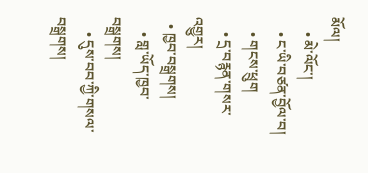མོལ།
    • མེ་ལོང་།
    • ང་ཡི་བཙན་བྱོལ་བ།
    • གངས་ཕྲུག
    • དྲ་བརྙན་གསར་འགྱུར།
  • ཁྱབ་བསྒྲགས།
    • གླ་ཡོད་ཁྱབ་བསྒྲགས།
    • དུས་བབ་ཀྱི་གསལ་བསྒྲགས།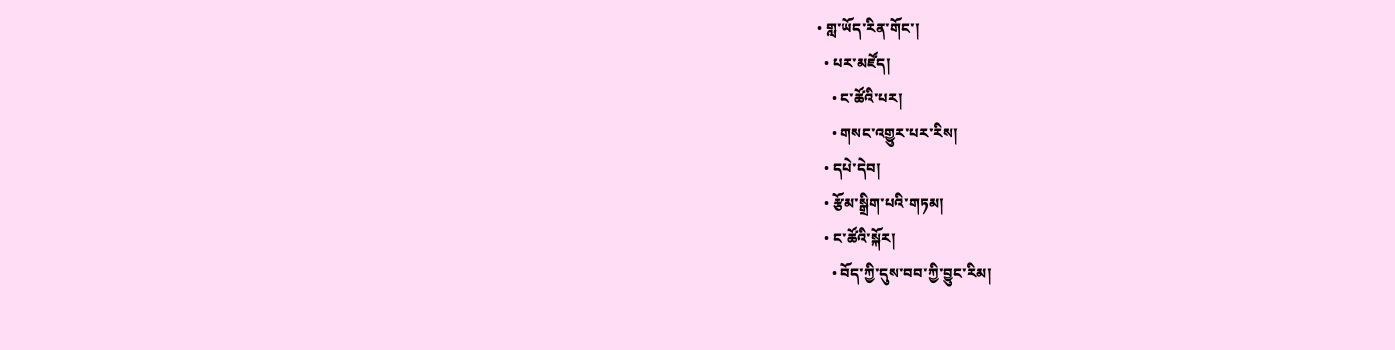• གླ་ཡོད་རིན་གོང་།
  • པར་མཛོད།
    • ང་ཚོའི་པར།
    • གསང་འགྱུར་པར་རིས།
  • དཔེ་དེབ།
  • རྩོམ་སྒྲིག་པའི་གཏམ།
  • ང་ཚོའི་སྐོར།
    • བོད་ཀྱི་དུས་བབ་ཀྱི་བྱུང་རིམ།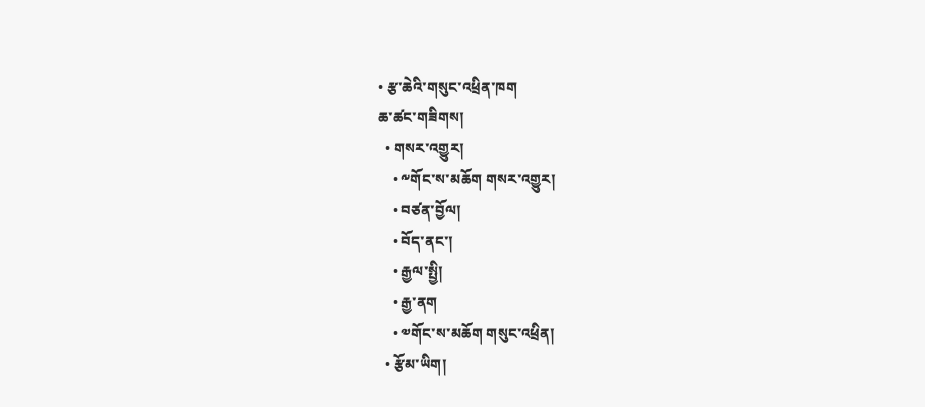• རྩ་ཆེའི་གསུང་འཕྲིན་ཁག
ཆ་ཚང་གཟིགས།
  • གསར་འགྱུར།
    • ༸གོང་ས་མཆོག གསར་འགྱུར།
    • བཙན་བྱོལ།
    • བོད་ནང་།
    • རྒྱལ་སྤྱི།
    • རྒྱ་ནག
    • ༧གོང་ས་མཆོག གསུང་འཕྲིན།
  • རྩོམ་ཡིག།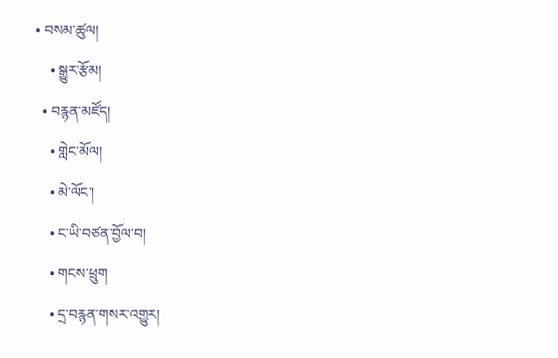• བསམ་ཚུལ།
    • སྒྱུར་རྩོམ།
  • བརྙན་མཛོད།
    • གླེང་མོལ།
    • མེ་ལོང་།
    • ང་ཡི་བཙན་བྱོལ་བ།
    • གངས་ཕྲུག
    • དྲ་བརྙན་གསར་འགྱུར།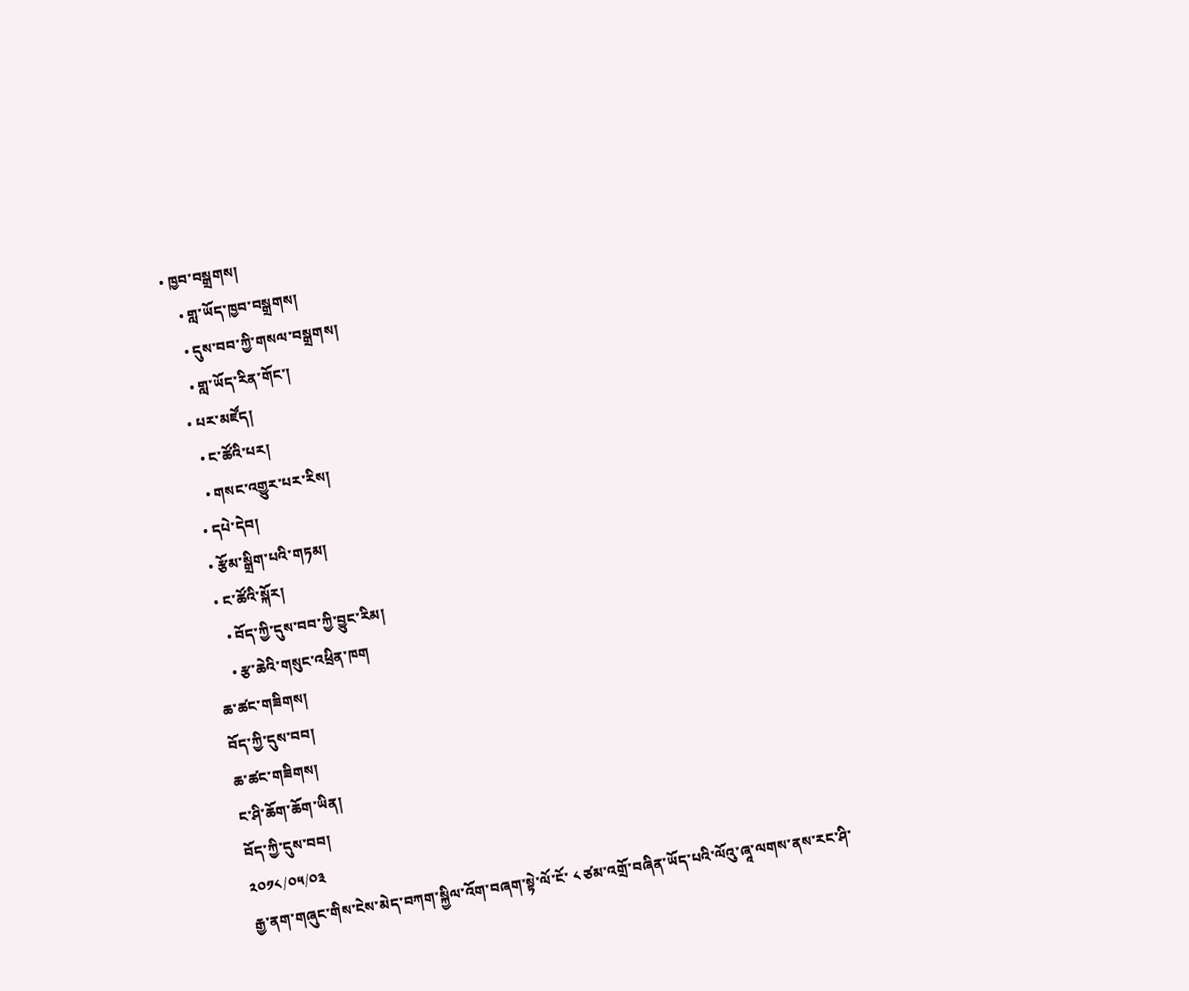• ཁྱབ་བསྒྲགས།
    • གླ་ཡོད་ཁྱབ་བསྒྲགས།
    • དུས་བབ་ཀྱི་གསལ་བསྒྲགས།
    • གླ་ཡོད་རིན་གོང་།
  • པར་མཛོད།
    • ང་ཚོའི་པར།
    • གསང་འགྱུར་པར་རིས།
  • དཔེ་དེབ།
  • རྩོམ་སྒྲིག་པའི་གཏམ།
  • ང་ཚོའི་སྐོར།
    • བོད་ཀྱི་དུས་བབ་ཀྱི་བྱུང་རིམ།
    • རྩ་ཆེའི་གསུང་འཕྲིན་ཁག
ཆ་ཚང་གཟིགས།
བོད་ཀྱི་དུས་བབ།
ཆ་ཚང་གཟིགས།
ང་ཤི་ཆོག་ཆོག་ཡིན།
བོད་ཀྱི་དུས་བབ།
༢༠༡༨/༠༥/༠༣
རྒྱ་ནག་གཞུང་གིས་ངེས་མེད་བཀག་སྐྱིལ་འོག་བཞག་སྟེ་ལོ་ངོ་ ༨ ཙམ་འགྲོ་བཞིན་ཡོད་པའི་ལོའུ་ཞཱ་ལགས་ནས་རང་ཤི་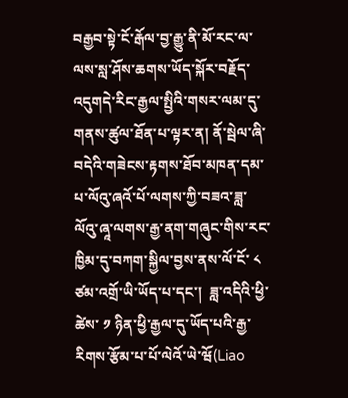བརྒྱབ་སྟེ་ངོ་རྒོལ་བྱ་རྒྱུ་ནི་མོ་རང་ལ་ལས་སླ་ཤོས་ཆགས་ཡོད་སྐོར་བརྗོད་འདུགདེ་རིང་རྒྱལ་སྤྱིའི་གསར་ལམ་དུ་གནས་ཚུལ་ཐོན་པ་ལྟར་ན། ནོ་སྦེལ་ཞི་བདེའི་གཟེངས་རྟགས་ཐོབ་མཁན་དམ་པ་ལོའུ་ཞའོ་པོ་ལགས་ཀྱི་བཟའ་ཟླ་ལོའུ་ཞཱ་ལགས་རྒྱ་ནག་གཞུང་གིས་རང་ཁྱིམ་དུ་བཀག་སྐྱིལ་བྱས་ནས་ལོ་ངོ་ ༨ ཙམ་འགྲོ་ཡི་ཡོད་པ་དང་།  ཟླ་འདིའི་ཕྱི་ཚེས་ ༡ ཉིན་ཕྱི་རྒྱལ་དུ་ཡོད་པའི་རྒྱ་རིགས་རྩོམ་པ་པོ་ལེའོ་ཡེ་ཝོ(Liao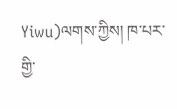Yiwu)ལགས་ཀྱིས། ཁ་པར་གྱི་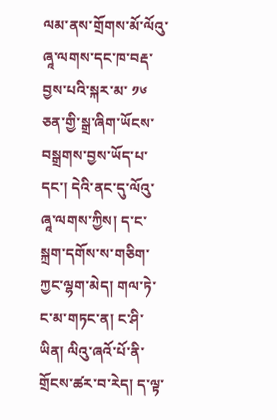ལམ་ནས་གྲོགས་མོ་ལོའུ་ཞཱ་ལགས་དང་ཁ་བརྡ་བྱས་པའི་སྐར་མ་ ༡༦ ཅན་གྱི་སྒྲ་ཞིག་ཡོངས་བསྒྲགས་བྱས་ཡོད་པ་དང་། དེའི་ནང་དུ་ལོའུ་ཞཱ་ལགས་ཀྱིས། ད་ང་སྐྲག་དགོས་ས་གཅིག་ཀྱང་ལྷག་མེད། གལ་ཏེ་ང་མ་གཏང་ན། ང་ཤི་ཡིན། ལིའུ་ཞའོ་པོ་ནི་གྲོངས་ཚར་བ་རེད། ད་ལྟ་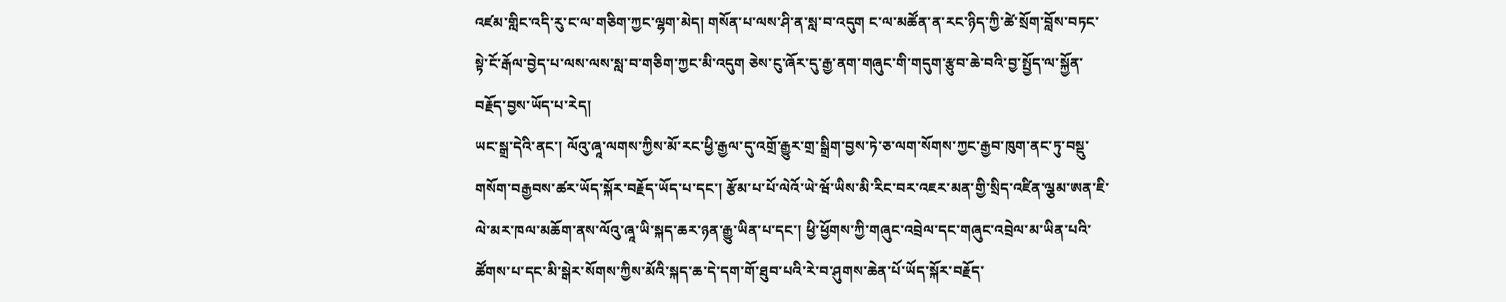འཛམ་གླིང་འདི་རུ་ང་ལ་གཅིག་ཀྱང་ལྷག་མེད། གསོན་པ་ལས་ཤི་ན་སླ་བ་འདུག ང་ལ་མཚོན་ན་རང་ཉིད་ཀྱི་ཚེ་སྲོག་བློས་བཏང་སྟེ་ངོ་རྒོལ་བྱེད་པ་ལས་ལས་སླ་བ་གཅིག་ཀྱང་མི་འདུག ཅེས་ངུ་ཞོར་དུ་རྒྱ་ནག་གཞུང་གི་གདུག་རྩུབ་ཆེ་བའི་བྱ་སྤྱོད་ལ་སྐྱོན་བརྗོད་བྱས་ཡོད་པ་རེད།
ཡང་སྒྲ་དེའི་ནང་། ལོའུ་ཞཱ་ལགས་ཀྱིས་མོ་རང་ཕྱི་རྒྱལ་དུ་འགྲོ་རྒྱུར་གྲ་སྒྲིག་བྱས་ཏེ་ཅ་ལག་སོགས་ཀྱང་རྒྱབ་ཁུག་ནང་ཏུ་བསྡུ་གསོག་བརྒྱབས་ཚར་ཡོད་སྐོར་བརྗོད་ཡོད་པ་དང་། རྩོམ་པ་པོ་ལེའོ་ཡེ་ཝོ་ཡིས་མི་རིང་བར་འཇར་མན་གྱི་སྲིད་འཛིན་ལྕམ་ཨན་ཇི་ལེ་མར་ཁལ་མཆོག་ནས་ལོའུ་ཞཱ་ཡི་སྐད་ཆར་ཉན་རྒྱུ་ཡིན་པ་དང་། ཕྱི་ཕྱོགས་ཀྱི་གཞུང་འབྲེལ་དང་གཞུང་འབྲེལ་མ་ཡིན་པའི་ཚོགས་པ་དང་མི་སྒེར་སོགས་ཀྱིས་མོའི་སྐད་ཆ་དེ་དག་གོ་ཐུབ་པའི་རེ་བ་ཤུགས་ཆེན་པོ་ཡོད་སྐོར་བརྗོད་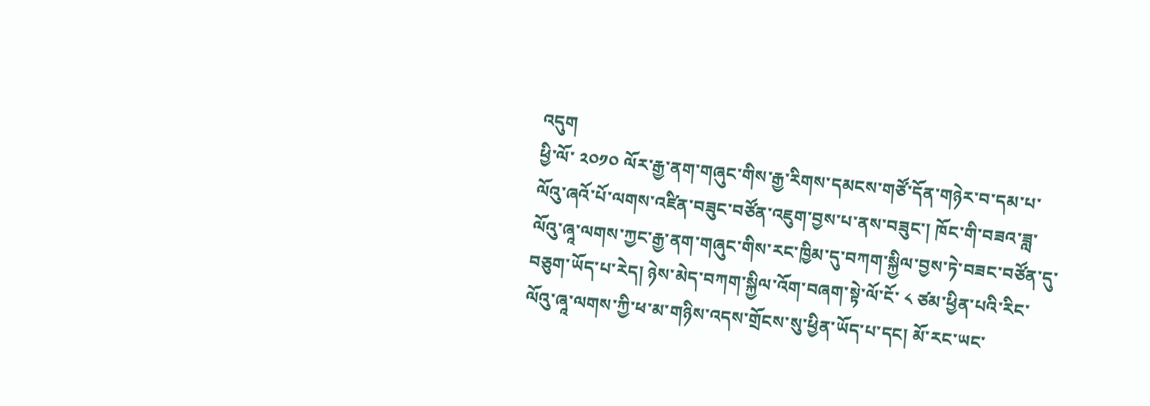འདུག
ཕྱི་ལོ་ ༢༠༡༠ ལོར་རྒྱ་ནག་གཞུང་གིས་རྒྱ་རིགས་དམངས་གཙོ་དོན་གཉེར་བ་དམ་པ་ལོའུ་ཞའོ་པོ་ལགས་འཛིན་བཟུང་བཙོན་འཇུག་བྱས་པ་ནས་བཟུང་། ཁོང་གི་བཟའ་ཟླ་ལོའུ་ཞཱ་ལགས་ཀྱང་རྒྱ་ནག་གཞུང་གིས་རང་ཁྱིམ་དུ་བཀག་སྐྱིལ་བྱས་ཏེ་བཟང་བཙོན་དུ་བཅུག་ཡོད་པ་རེད། ཉེས་མེད་བཀག་སྐྱིལ་འོག་བཞག་སྟེ་ལོ་ངོ་ ༨ ཙམ་ཕྱིན་པའི་རིང་ལོའུ་ཞཱ་ལགས་ཀྱི་ཕ་མ་གཉིས་འདས་གྲོངས་སུ་ཕྱིན་ཡོད་པ་དང། མོ་རང་ཡང་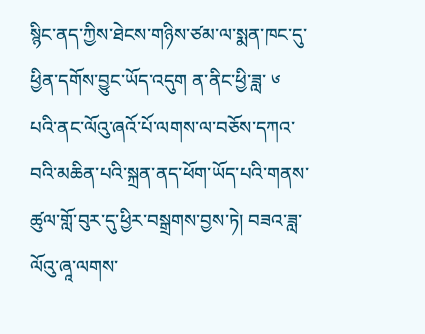སྙིང་ནད་ཀྱིས་ཐེངས་གཉིས་ཙམ་ལ་སྨན་ཁང་དུ་ཕྱིན་དགོས་བྱུང་ཡོད་འདུག ན་ནིང་ཕྱི་ཟླ་ ༦ པའི་ནང་ལོའུ་ཞའོ་པོ་ལགས་ལ་བཅོས་དཀའ་བའི་མཆིན་པའི་སྐྲན་ནད་ཕོག་ཡོད་པའི་གནས་ཚུལ་གློ་བུར་དུ་ཕྱིར་བསྒྲགས་བྱས་ཏེ། བཟའ་ཟླ་ལོའུ་ཞཱ་ལགས་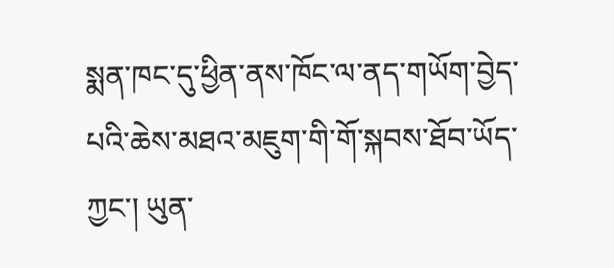སྨན་ཁང་དུ་ཕྱིན་ནས་ཁོང་ལ་ནད་གཡོག་བྱེད་པའི་ཆེས་མཐའ་མཇུག་གི་གོ་སྐབས་ཐོབ་ཡོད་ཀྱང་། ཡུན་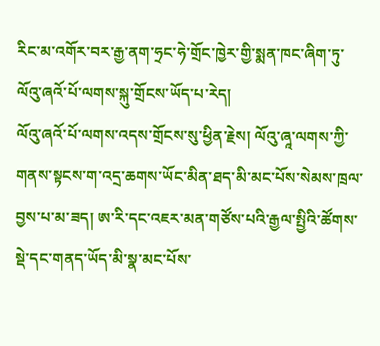རིང་མ་འགོར་བར་རྒྱ་ནག་ཧྲང་ཧེ་གྲོང་ཁྱེར་གྱི་སྨན་ཁང་ཞིག་ཏུ་ལོའུ་ཞའོ་པོ་ལགས་སྐུ་གྲོངས་ཡོད་པ་རེད།
ལོའུ་ཞའོ་པོ་ལགས་འདས་གྲོངས་སུ་ཕྱིན་རྗེས། ལོའུ་ཞཱ་ལགས་ཀྱི་གནས་སྟངས་ག་འདྲ་ཆགས་ཡོང་མིན་ཐད་མི་མང་པོས་སེམས་ཁྲལ་བྱས་པ་མ་ཟད། ཨ་རི་དང་འཇར་མན་གཙོས་པའི་རྒྱལ་སྤྱིའི་ཚོགས་སྡེ་དང་གནད་ཡོད་མི་སྣ་མང་པོས་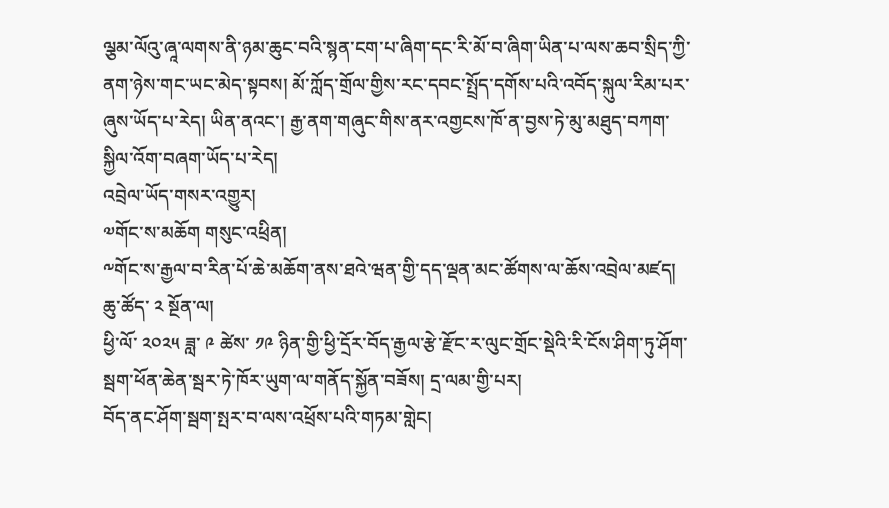ལྕམ་ལོའུ་ཞཱ་ལགས་ནི་ཉམ་ཆུང་བའི་སྙན་ངག་པ་ཞིག་དང་རི་མོ་བ་ཞིག་ཡིན་པ་ལས་ཆབ་སྲིད་ཀྱི་ནག་ཉེས་གང་ཡང་མེད་སྟབས། མོ་ཀློད་གྲོལ་གྱིས་རང་དབང་སྤྲོད་དགོས་པའི་འབོད་སྐུལ་རིམ་པར་ཞུས་ཡོད་པ་རེད། ཡིན་ནའང་། རྒྱ་ནག་གཞུང་གིས་ནར་འགྱངས་ཁོ་ན་བྱས་ཏེ་མུ་མཐུད་བཀག་སྐྱིལ་འོག་བཞག་ཡོད་པ་རེད།
འབྲེལ་ཡོད་གསར་འགྱུར།
༧གོང་ས་མཆོག གསུང་འཕྲིན།
༸གོང་ས་རྒྱལ་བ་རིན་པོ་ཆེ་མཆོག་ནས་ཐའེ་ཝན་གྱི་དད་ལྡན་མང་ཚོགས་ལ་ཆོས་འབྲེལ་མཛད།
ཆུ་ཚོད་ ༢ སྔོན་ལ།
ཕྱི་ལོ་ ༢༠༢༥ ཟླ་ ༩ ཚེས་ ༡༩ ཉིན་གྱི་ཕྱི་དྲོར་བོད་རྒྱལ་རྩེ་རྫོང་ར་ལུང་གྲོང་སྡེའི་རི་ངོས་ཤིག་ཏུ་ཤོག་སྦག་ཕོན་ཆེན་སྦར་ཏེ་ཁོར་ཡུག་ལ་གནོད་སྐྱོན་བཟོས། དྲ་ལམ་གྱི་པར།
བོད་ནང་ཤོག་སྦག་སྤར་བ་ལས་འཕྲོས་པའི་གཏམ་གླེང།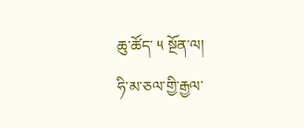ཆུ་ཚོད་ ༥ སྔོན་ལ།
ཧི་མ་ཅལ་གྱི་རྒྱལ་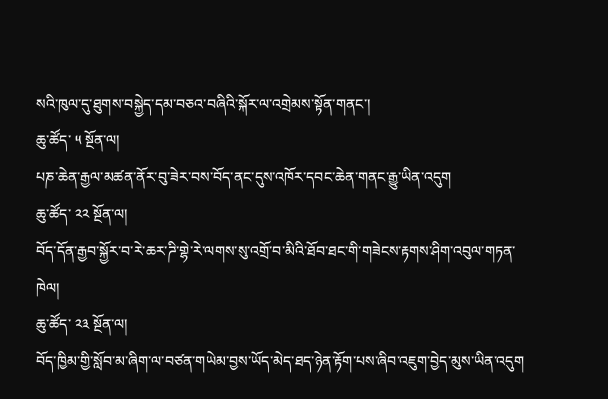སའི་ཁུལ་དུ་ཐུགས་བསྐྱེད་དམ་བཅའ་བཞིའི་སྐོར་ལ་འགྲེམས་སྟོན་གནང་།
ཆུ་ཚོད་ ༥ སྔོན་ལ།
པཎ་ཆེན་རྒྱལ་མཚན་ནོར་བུ་ཟེར་བས་བོད་ནང་དུས་འཁོར་དབང་ཆེན་གནང་རྒྱུ་ཡིན་འདུག
ཆུ་ཚོད་ ༢༢ སྔོན་ལ།
བོད་དོན་རྒྱབ་སྐྱོར་བ་རེ་ཆར་ཌི་གྷེ་རེ་ལགས་སུ་འགྲོ་བ་མིའི་ཐོབ་ཐང་གི་གཟེངས་རྟགས་ཤིག་འབུལ་གཏན་ཁེལ།
ཆུ་ཚོད་ ༢༣ སྔོན་ལ།
བོད་ཁྱིམ་གྱི་སློབ་མ་ཞིག་ལ་བཙན་གཡེམ་བྱས་ཡོད་མེད་ཐད་ཉེན་རྟོག་པས་ཞིབ་འཇུག་བྱེད་མུས་ཡིན་འདུག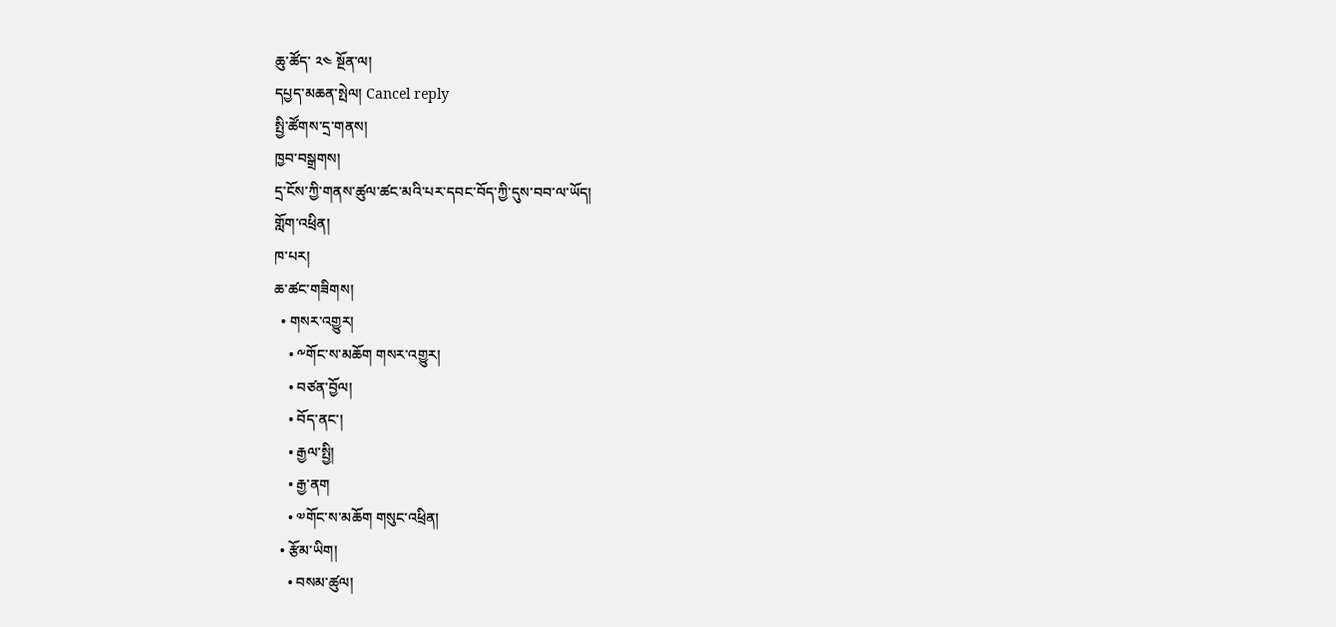ཆུ་ཚོད་ ༢༤ སྔོན་ལ།
དཔྱད་མཆན་སྤེལ། Cancel reply
སྤྱི་ཚོགས་དྲ་གནས།
ཁྱབ་བསྒྲགས།
དྲ་ངོས་ཀྱི་གནས་ཚུལ་ཚང་མའི་པར་དབང་བོད་ཀྱི་དུས་བབ་ལ་ཡོད།
གློག་འཕྲིན།
ཁ་པར།
ཆ་ཚང་གཟིགས།
  • གསར་འགྱུར།
    • ༸གོང་ས་མཆོག གསར་འགྱུར།
    • བཙན་བྱོལ།
    • བོད་ནང་།
    • རྒྱལ་སྤྱི།
    • རྒྱ་ནག
    • ༧གོང་ས་མཆོག གསུང་འཕྲིན།
  • རྩོམ་ཡིག།
    • བསམ་ཚུལ།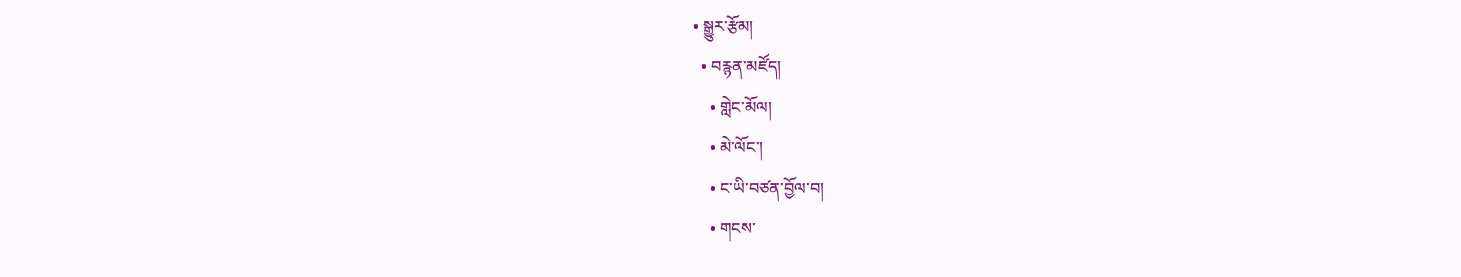• སྒྱུར་རྩོམ།
  • བརྙན་མཛོད།
    • གླེང་མོལ།
    • མེ་ལོང་།
    • ང་ཡི་བཙན་བྱོལ་བ།
    • གངས་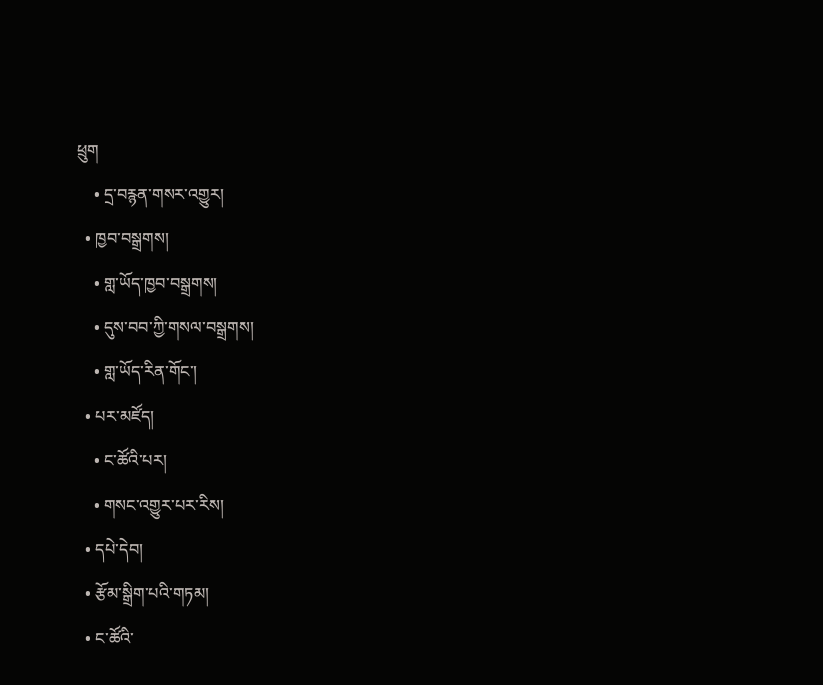ཕྲུག
    • དྲ་བརྙན་གསར་འགྱུར།
  • ཁྱབ་བསྒྲགས།
    • གླ་ཡོད་ཁྱབ་བསྒྲགས།
    • དུས་བབ་ཀྱི་གསལ་བསྒྲགས།
    • གླ་ཡོད་རིན་གོང་།
  • པར་མཛོད།
    • ང་ཚོའི་པར།
    • གསང་འགྱུར་པར་རིས།
  • དཔེ་དེབ།
  • རྩོམ་སྒྲིག་པའི་གཏམ།
  • ང་ཚོའི་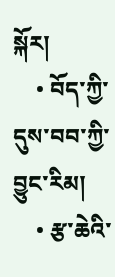སྐོར།
    • བོད་ཀྱི་དུས་བབ་ཀྱི་བྱུང་རིམ།
    • རྩ་ཆེའི་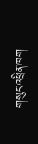གསུང་འཕྲིན་ཁག